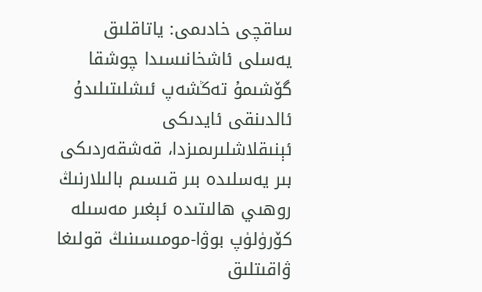ساقچى خادىمى: ياتاقلىق يەسلى ئاشخانىسىدا چوشقا گۆشىمۇ تەڭشەپ ئىشلىتىلىدۇ
ئالدىنقى ئايدىكى ئېنىقلاشلىرىمىزدا، قەشقەردىكى بىر يەسلىدە بىر قىسىم بالىلارنىڭ روھىي ھالىتىدە ئېغىر مەسىلە كۆرۈلۈپ بوۋا-مومىسىنىڭ قولىغا ۋاقىتلىق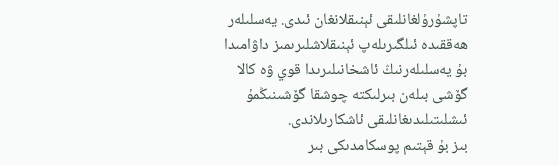تاپشۇرۇلغانلىقى ئېنىقلانغان ئىدى. يەسلىلەر ھەققىدە ئىلگىرىلەپ ئېنىقلاشلىرىمىز داۋامىدا بۇ يەسلىلەرنىڭ ئاشخانىلىرىدا قوي ۋە كالا گۆشى بىلەن بىرلىكتە چوشقا گۆشىنىڭمۇ ئىشلىتىلىدىغانلىقى ئاشكارىلاندى.
بىز بۇ قېتىم پوسكامدىكى بىر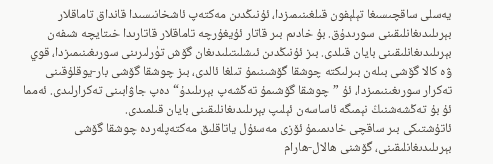يەسلى ساقچىسىغا تېلېفون قىلغىنىمىزدا، ئۇنىڭدىن مەكتەپ ئاشخانىسىدا قانداق تاماقلار بېرىلىدىغانلىقىنى سورىدۇق. بۇ خادىم بىر قاتار ئۇيغۇرچە تاماقلار قاتارىدا خىتايچە شىفەن بېرىلىدىغانلىقىنى بايان قىلدى. بىز ئۇنىڭدىن ئىشلىتىلىدىغان گۆش تۈرلىرىنى سورىغىنىمىزدا، قوي ۋە كالا گۆشى بىلەن بىرلىكتە چوشقا گۆشىنىمۇ تىلغا ئالدى، بىز چوشقا گۆشى بار-يوقلۇقىنى تەكرار سورىغىنىمىزدا، ئۇ ”چوشقا گۆشىمۇ تەڭشەپ بېرىلىدۇ“ دەپ جاۋابىنى تەكرارلىدى. ئەمما ئۇ بۇ تەڭشەشنىڭ نېمىگە ئاساسەن ئېلىپ بېرىلىدىغانلىقىنى بايان قىلمىدى.
ئاتۇشتىكى بىر ساقچى خادىمىمۇ ئۆزى مەسئۇل ياتاقلىق مەكتەپلەردە چوشقا گۆشى بېرىلىدىغانلىقىنى، گۆشنى ھالال-ھارام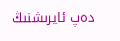دەپ ئايرىشنىڭ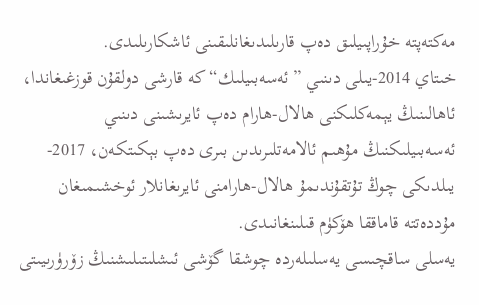مەكتەپتە خۇراپىيلىق دەپ قارىلىدىغانلىقىنى ئاشكارىلىدى.
خىتاي 2014-يىلى دىنىي ”ئەسەبىيلىك“كە قارشى دولقۇن قوزغىغاندا، ئاھالىنىڭ يېمەكلىكنى ھالال-ھارام دەپ ئايرىشىنى دىنىي ئەسەبىيلىكنىڭ مۇھىم ئالامەتلىرىدىن بىرى دەپ بېكىتكەن، 2017-يىلدىكى چوڭ تۇتقۇندىمۇ ھالال-ھارامنى ئايرىغانلار ئوخشىمىغان مۇددەتتە قاماققا ھۆكۈم قىلىنغانىدى.
يەسلى ساقچىسى يەسلىلەردە چوشقا گۆشى ئىشلىتىلىشنىڭ زۆرۈرىيىتى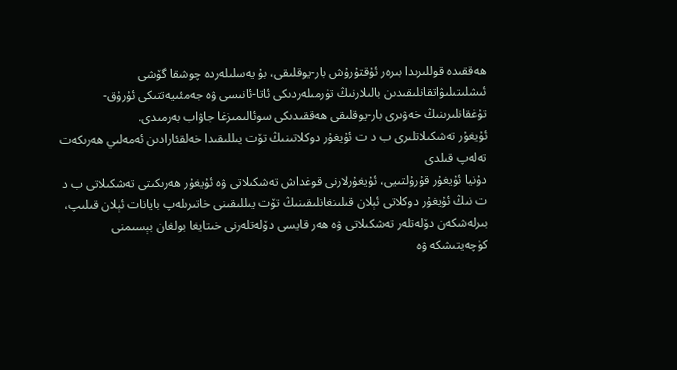ھەققىدە قوللىرىدا بىرەر ئۇقتۇرۇش بار-يوقلىقى، بۇ يەسلىلەردە چوشقا گۆشى ئىشلىتىلىۋاتقانلىقىدىن بالىلارنىڭ تۈرمىلەردىكى ئاتا-ئانىسى ۋە جەمئىيەتتىكى ئۇرۇق-تۇغقانلىرىنىڭ خەۋىرى بار-يوقلىقى ھەققىدىكى سوئالىمىزغا جاۋاب بەرمىدى.
ئۇيغۇر تەشكىلاتلىرى ب د ت ئۇيغۇر دوكلاتىنىڭ تۆت يىللىقىدا خەلقئارادىن ئەمەلىي ھەرىكەت تەلەپ قىلدى
دۇنيا ئۇيغۇر قۇرۇلتىيى، ئۇيغۇرلارنى قوغداش تەشكىلاتى ۋە ئۇيغۇر ھەرىكىتى تەشكىلاتى ب د ت نىڭ ئۇيغۇر دوكلاتى ئېلان قىلىنغانلىقىنىڭ تۆت يىللىقىنى خاتىرىلەپ بايانات ئېلان قىلىپ، بىرلەشكەن دۆلەتلەر تەشكىلاتى ۋە ھەر قايسى دۆلەتلەرنى خىتايغا بولغان بېسىمنى كۈچەيتىشكە ۋە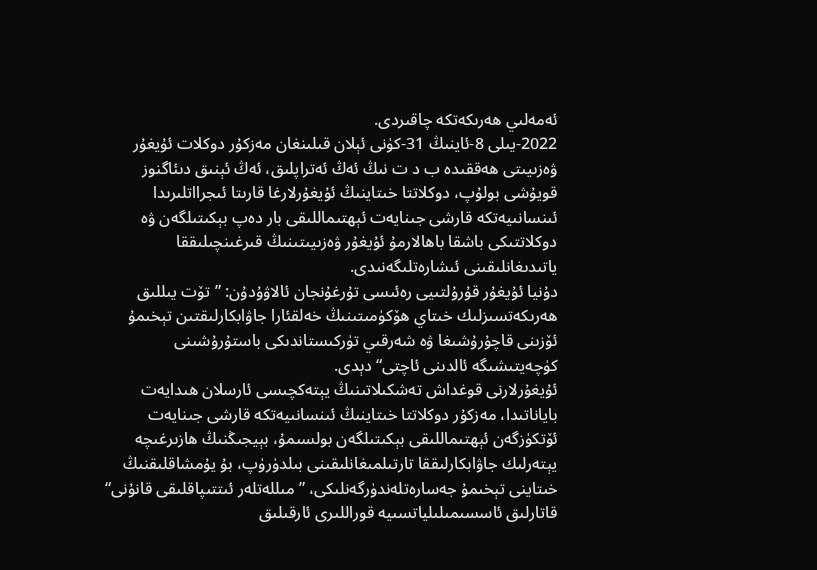ئەمەلىي ھەرىكەتكە چاقىردى.
2022-يىلى 8-ئاينىڭ 31-كۈنى ئېلان قىلىنغان مەزكۇر دوكلات ئۇيغۇر ۋەزىيىتى ھەققىدە ب د ت نىڭ ئەڭ ئەتراپلىق، ئەڭ ئېنىق دىئاگنوز قويۇشى بولۇپ، دوكلاتتا خىتاينىڭ ئۇيغۇرلارغا قارىتا ئىجرااتلىرىدا ئىنسانىيەتكە قارشى جىنايەت ئېھتىماللىقى بار دەپ بېكىتىلگەن ۋە دوكلاتتىكى باشقا باھالارمۇ ئۇيغۇر ۋەزىيىتىنىڭ قىرغىنچىلىققا ياتىدىغانلىقىنى ئىشارەتلىگەنىدى.
دۇنيا ئۇيغۇر قۇرۇلتىيى رەئىسى تۇرغۇنجان ئالاۋۇدۇن: ”تۆت يىللىق ھەرىكەتسىزلىك خىتاي ھۆكۈمىتىنىڭ خەلقئارا جاۋابكارلىقتىن تېخىمۇ ئۆزىنى قاچۇرۇشىغا ۋە شەرقىي تۈركىستاندىكى باستۇرۇشىنى كۈچەيتىشىگە ئالدىنى ئاچتى“ دېدى.
ئۇيغۇرلارنى قوغداش تەشكىلاتىنىڭ يېتەكچىسى ئارسلان ھىدايەت باياناتىدا، مەزكۇر دوكلاتتا خىتاينىڭ ئىنسانىيەتكە قارشى جىنايەت ئۆتكۈزگەن ئېھتىماللىقى بېكىتىلگەن بولسىمۇ، بېيجىڭنىڭ ھازىرغىچە يېتەرلىك جاۋابكارلىققا تارتىلمىغانلىقىنى بىلدۈرۈپ، بۇ يۇمشاقلىقنىڭ خىتاينى تېخىمۇ جەسارەتلەندۈرگەنلىكى، ”مىللەتلەر ئىتتىپاقلىقى قانۇنى“ قاتارلىق ئاسسىمىلىلياتسىيە قوراللىرى ئارقىلىق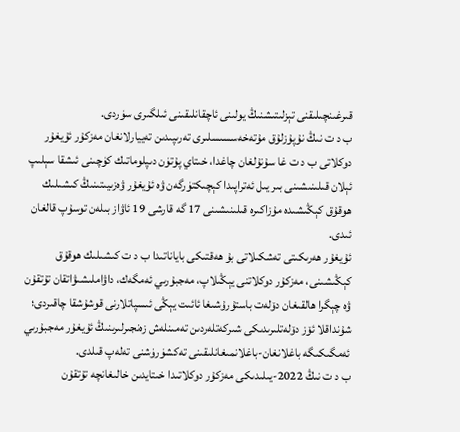قىرغىنچىلىقنى تېزلىتىشنىڭ يولىنى ئاچقانلىقىنى ئىلگىرى سۈردى.
ب د ت نىڭ نۇپۇزلۇق مۇتەخەسسىسلىرى تەرىپىدىن تەييارلانغان مەزكۇر ئۇيغۇر دوكلاتى ب د ت غا سۇنۇلغان چاغدا، خىتاي پۇتۈن دىپلوماتىك كۈچىنى ئىشقا سېلىپ ئېلان قىلىنىشىنى بىر يىل ئەتراپىدا كېچىكتۈرگەن ۋە ئۇيغۇر ۋەزىيىتىنىڭ كىشىلىك ھوقۇق كېڭىشىدە مۇزاكىرە قىلىنىشىنى 17 گە قارشى 19 ئاۋاز بىلەن توسۇپ قالغان ئىدى.
ئۇيغۇر ھەرىكىتى تەشكىلاتى بۇ ھەقتىكى باياناتىدا ب د ت كىشىلىك ھوقۇق كېڭىشىنى، مەزكۇر دوكلاتنى يېڭىلاپ، مەجبۇرىي ئەمگەك، داۋاملىشىۋاتقان تۇتقۇن ۋە چېگرا ھالقىغان دۆلەت باستۇرۇشىغا ئائىت يېڭى ئىسپاتلارنى قوشۇشقا چاقىردى؛ شۇنداقلا ئۆز دۆلەتلىرىدىكى شىركەتلەردىن تەمىنلەش زەنجىرلىرىنىڭ ئۇيغۇر مەجبۇرىي ئەمگىكىگە باغلانغان-باغلانمىغانلىقىنى تەكشۈرۈشنى تەلەپ قىلدى.
ب د ت نىڭ 2022-يىلىدىكى مەزكۇر دوكلاتىدا خىتايدىن خالىغانچە تۇتقۇن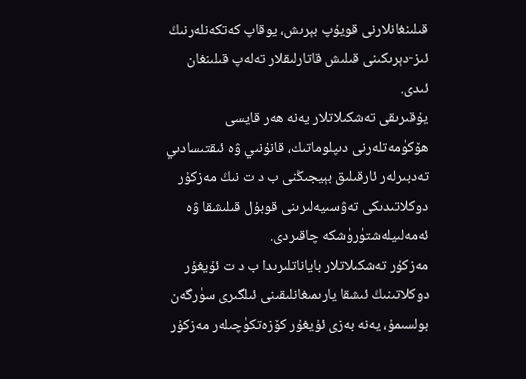قىلىنغانلارنى قويۇپ بېرىش، يوقاپ كەتكەنلەرنىڭ ئىز-دېرىكىنى قىلىش قاتارلىقلار تەلەپ قىلىنغان ئىدى.
يۇقىرىقى تەشكىلاتلار يەنە ھەر قايسى ھۆكۈمەتلەرنى دىپلوماتىك، قانۇنىي ۋە ئىقتىسادىي تەدبىرلەر ئارقىلىق بېيجىڭنى ب د ت نىڭ مەزكۇر دوكلاتىدىكى تەۋسىيەلىرىنى قوبۇل قىلىشقا ۋە ئەمەلىيلەشتۈرۈشكە چاقىردى.
مەزكۇر تەشكىلاتلار باياناتلىرىدا ب د ت ئۇيغۇر دوكلاتىنىڭ ئىشقا يارىمىغانلىقىنى ئىلگىرى سۈرگەن بولسىمۇ، يەنە بەزى ئۇيغۇر كۆزەتكۈچىلەر مەزكۇر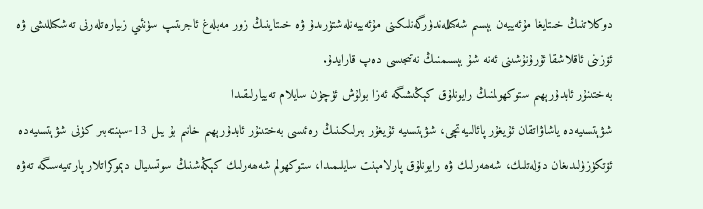دوكلاتنىڭ خىتايغا مۇئەييەن بېسىم شەكىللەندۈرگەنلىكىنى مۇئەييەنلەشتۈرىدۇ ۋە خىتاينىڭ زور مەبلەغ ئاجرىتىپ سۈنئىي زىيارەتلەرنى تەشكىللىشى ۋە ئۆزىنى ئاقلاشقا ئۇرۇنۇشىنى ئەنە شۇ بېسىمنىڭ نەتىجىسى دەپ قارايدۇ.
بەختىنۇر ئابدۇرېھىم ستوكھولمنىڭ رايونلۇق كېڭىشىگە ئەزا بولۇش ئۈچۈن سايلام تەييارلىقىدا
شۋېتسىيەدە ياشاۋاتقان ئۇيغۇر پائالىيەتچى، شۋېتسىيە ئۇيغۇر بىرلىكىنىڭ رەئىسى بەختىنۇر ئابدۇرېھىم خانىم بۇ يىل 13-سېنتەبىر كۈنى شۋېتسىيەدە ئۆتكۈزۈلىدىغان دۆلەتلىك، شەھەرلىك ۋە رايونلۇق پارلامېنت سايلىمىدا، ستوكھولم شەھەرلىك كېڭەشنىڭ سوتسىيال دېموكراتلار پارتىيەسىگە تەۋە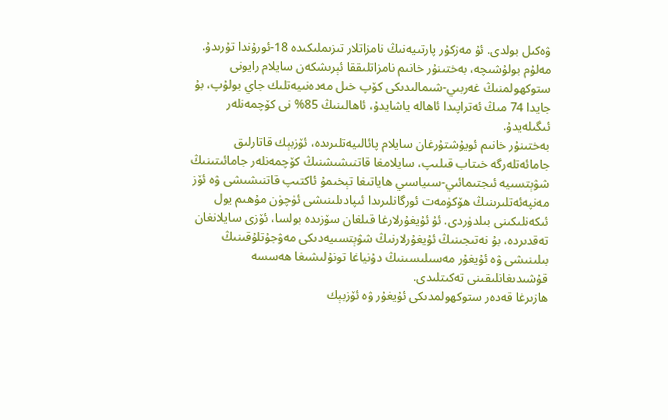ۋەكىل بولدى. ئۇ مەزكۇر پارتىيەنىڭ نامزاتلار تىزىملىكىدە 18-ئورۇندا تۇرىدۇ. مەلۇم بولۇشىچە، بەختىنۇر خانىم نامزاتلىققا ئېرىشكەن سايلام رايونى ستوكھولمنىڭ غەربىي-شىمالىدىكى كۆپ خىل مەدەنىيەتلىك جاي بولۇپ، بۇ جايدا 74 مىڭ ئەتراپىدا ئاھالە ياشايدۇ، ئاھالىنىڭ 85% نى كۆچمەنلەر ئىگىلەيدۇ.
بەختىنۇر خانىم ئويۇشتۇرغان سايلام پائالىيەتلىرىدە، ئۆزبېك قاتارلىق جامائەتلەرگە خىتاب قىلىپ، سايلامغا قاتنىشىشنىڭ كۆچمەنلەر جامائىتىنىڭ شۋېتسىيە ئىجتىمائىي-سىياسىي ھاياتىغا تېخىمۇ ئاكتىپ قاتنىشىشى ۋە ئۆز مەنپەئەتلىرىنىڭ ھۆكۈمەت ئورگانلىرىدا ئىپادىلىنىشى ئۈچۈن مۇھىم يول ئىكەنلىكىنى بىلدۈردى. ئۇ ئۇيغۇرلارغا قىلغان سۆزىدە بولسا، ئۆزى سايلانغان تەقدىردە، بۇ نەتىجىنىڭ ئۇيغۇرلارنىڭ شۋېتسىيەدىكى مەۋجۇتلۇقىنىڭ بىلىنىشى ۋە ئۇيغۇر مەسىلىسىنىڭ دۇنياغا تونۇلىشىغا ھەسسە قۇشىدىغانلىقىنى تەكىتلىدى.
ھازىرغا قەدەر ستوكھولمدىكى ئۇيغۇر ۋە ئۆزبېك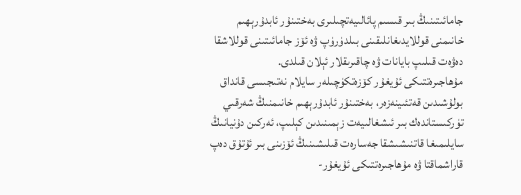جامائىتىنىڭ بىر قىسىم پائالىيەتچىلىرى بەختىنۇر ئابدۇرېھىم خانىمنى قوللايدىغانلىقىنى بىلدۈرۈپ ۋە ئۆز جامائىتىنى قوللاشقا دەۋەت قىلىپ بايانات ۋە چاقىرىقلار ئېلان قىلدى.
مۇھاجىرەتتىكى ئۇيغۇر كۆزەتكۈچىلەر سايلام نەتىجىسى قانداق بولۇشىدىن قەتئىينەزەر، بەختىنۇر ئابدۇرېھىم خانىمنىڭ شەرقىي تۈركىستاندەك بىر ئىشغالىيەت زېمىنىدىن كېلىپ، ئەركىن دۇنيانىڭ سايلىمىغا قاتنىشىشقا جەسارەت قىلىشىنىڭ ئۆزىنى بىر ئۇتۇق دەپ قاراشماقتا ۋە مۇھاجىرەتتىكى ئۇيغۇر-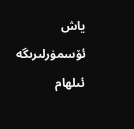ياش ئۆسمۈرلىرىگە ئىلھام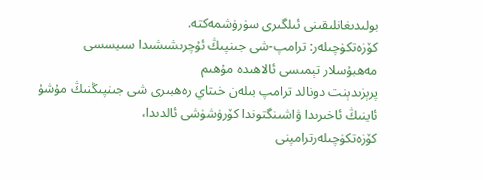بولىدىغانلىقىنى ئىلگىرى سۈرۈشمەكتە.
كۆزەتكۈچىلەر: ترامپ-شى جىنپىڭ ئۇچرىشىشىدا سىيسسى مەھبۇسلار تېمىسى ئالاھىدە مۇھىم
پرېزىدېنت دونالد ترامپ بىلەن خىتاي رەھبىرى شى جىنپىڭنىڭ مۇشۇ ئاينىڭ ئاخىرىدا ۋاشىنگتوندا كۆرۈشۈشى ئالدىدا، كۆزەتكۈچىلەرترامپنى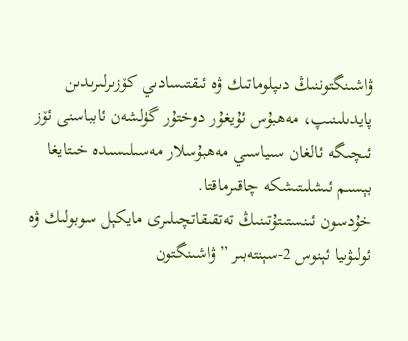ۋاشىنگتوننىڭ دىپلوماتىك ۋە ئىقتىسادىي كۆزىرلىرىدىن پايدىلىنىپ، مەھبۇس ئۇيغۇر دوختۇر گۈلشەن ئابباسنى ئۆز ئىچىگە ئالغان سىياسىي مەھبۇسلار مەسىلىسىدە خىتايغا بېسىم ئىشلىتىشكە چاقىرماقتا.
خۇدسون ئىنستىتۇتىنىڭ تەتقىقاتچىلىرى مايكېل سوبولىك ۋە ئولىۋىيا ئېنوس 2-سېنتەبىر ”ۋاشىنگتون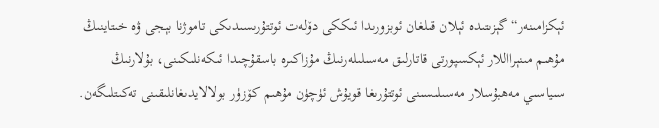ئېكزامىنەر“ گېزىتىدە ئېلان قىلغان ئوبزورىدا ئىككى دۆلەت ئوتتۇرىسىدىكى تاموژنا بېجى ۋە خىتاينىڭ مۇھىم مىنېرااللار ئېكسپورتى قاتارلىق مەسىلىلەرنىڭ مۇزاكىرە باسقۇچىدا ئىكەنلىكىنى، بۇلارنىڭ سىياسىي مەھبۇسلار مەسىلىسىنى ئوتتۇرىغا قويۇش ئۈچۈن مۇھىم كۆزۈر بولالايدىغانلىقىنى تەكىتلىگەن.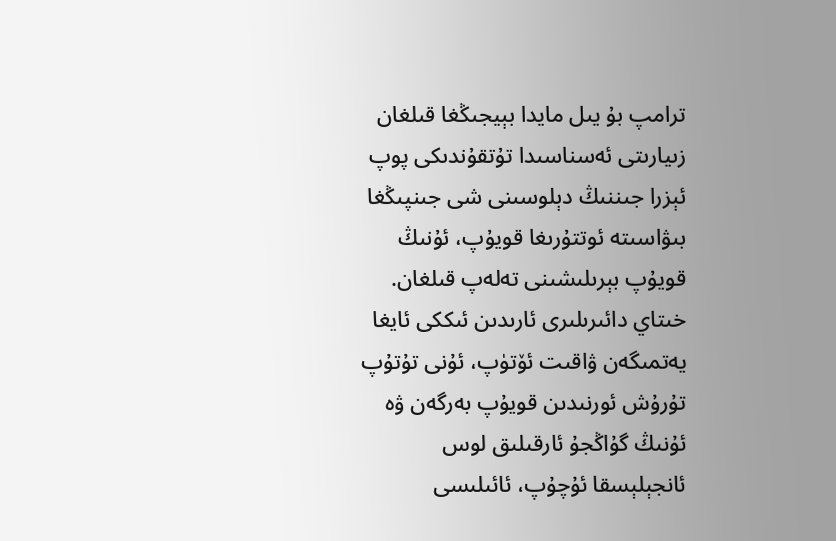ترامپ بۇ يىل مايدا بېيجىڭغا قىلغان زىيارىتى ئەسناسىدا تۇتقۇندىكى پوپ ئېزرا جىننىڭ دېلوسىنى شى جىنپىڭغا بىۋاسىتە ئوتتۇرىغا قويۇپ، ئۇنىڭ قويۇپ بېرىلىشىنى تەلەپ قىلغان. خىتاي دائىرىلىرى ئارىدىن ئىككى ئايغا يەتمىگەن ۋاقىت ئۆتۈپ، ئۇنى تۇتۇپ تۇرۇش ئورنىدىن قويۇپ بەرگەن ۋە ئۇنىڭ گۇاڭجۇ ئارقىلىق لوس ئانجېلېسقا ئۇچۇپ، ئائىلىسى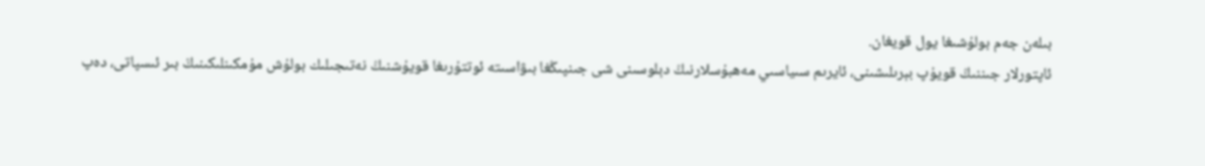بىلەن جەم بولۇشىغا يول قويغان.
ئاپتورلار جىننىڭ قويۇپ بېرىلىشىنى، ئايرىم سىياسىي مەھبۇسلارنىڭ دېلوسىنى شى جىنپىڭغا بىۋاسىتە ئوتتۇرىغا قويۇشنىڭ نەتىجىلىك بولۇش مۇمكىنلىكىنىڭ بىر ئىسپاتى، دەپ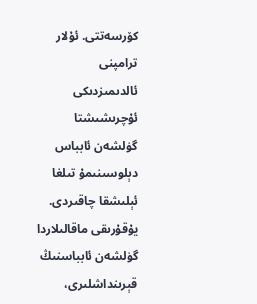كۆرسەتتى. ئۇلار ترامپنى ئالدىمىزدىكى ئۇچرىشىشتا گۈلشەن ئابباس دېلوسىنىمۇ تىلغا ئېلىشقا چاقىردى.
يۇقۇرىقى ماقالىلاردا گۈلشەن ئابباسنىڭ قېرىنداشلىرى،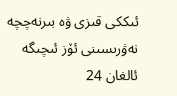ئىككى قىزى ۋە بىرنەچچە نەۋرىسىنى ئۆز ئىچىگە ئالغان 24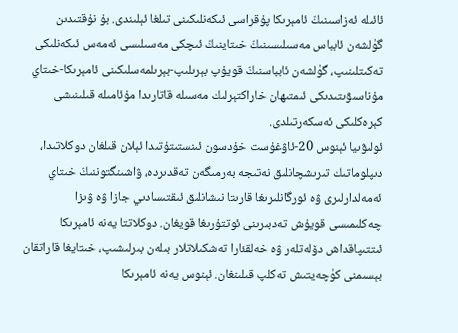ئائىلە ئەزاسىنىڭ ئامېرىكا پۇقراسى ئىكەنلىكىنى تىلغا ئېلىندى. بۇ نۇقتىدىن گۈلشەن ئابباس مەسىلىسىنىڭ خىتاينىڭ ئىچكى مەسىلىسى ئەمەس ئىكەنلىكى تەكىتلىنىپ، گۈلشەن ئابباسنىڭ قويۇپ بېرىلىپ-بېرىلمەسلىكىنى ئامېرىكا-خىتاي مۇناسىۋىتىدىكى ئىمتىھان خاراكتېرلىك مەسىلە قاتارىدا مۇئامىلە قىلىنىشى كېرەكلىكى ئەسكەرتىلدى.
ئولىۋىيا ئېنوس 20-ئاۋغۇست خۇدسون ئىنستىتۇتىدا ئېلان قىلغان دوكلاتىدا، دىپلوماتىك تىرىشچانلىق نەتىجە بەرمىگەن تەقدىردە، ۋاشىنگتوننىڭ خىتاي ئەمەلدارلىرى ۋە ئورگانلىرىغا قارىتا نىشانلىق ئىقتىسادىي جازا ۋە ۋىزا چەكلىمىسى قويۇش تەدبىرىنى ئوتتۇرىغا قويغان. دوكلاتتا يەنە ئامېرىكا ئىتتىپاقداش دۆلەتلەر ۋە خەلقئارا تەشكىلاتلار بىلەن بىرلىشىپ، خىتايغا قاراتقان بېسىمنى كۈچەيتىش تەكلپ قىلىنغان. ئېنوس يەنە ئامېرىكا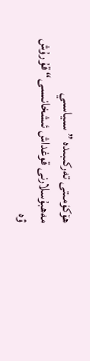ھۆكۈمىتى تەركىبىدە ”سىياسىي مەھبۇسلارنى قوغداش ئىشخانىسى“ قۇرۇش ۋە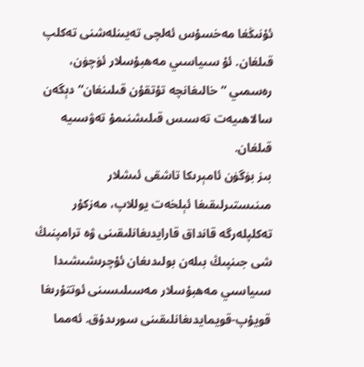ئۇنىڭغا مەخسۇس ئەلچى تەيىنلەشنى تەكلپ قىلغان. ئۇ سىياسىي مەھبۇسلار ئۈچۈن، رەسمىي ”خالىغانچە تۇتقۇن قىلىنغان“ دېگەن سالاھىيەت تەسىس قىلىشنىمۇ تەۋسىيە قىلغان.
بىز بۈگۈن ئامېرىكا تاشقى ئىشلار مىنىستىرلىقىغا ئېلخەت يوللاپ، مەزكۇر تەكلپلەرگە قانداق قارايدىغانلىقىنى ۋە ترامپنىڭ شى جىنپىڭ بىلەن بولىدىغان ئۇچرىشىشىدا سىياسىي مەھبۇسلار مەسىلىسىنى ئوتتۇرىغا قويۇپ-قويمايدىغانلىقىنى سورىدۇق. ئەمما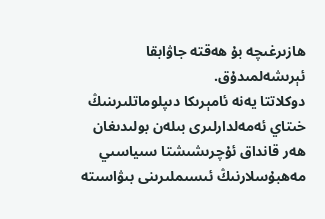ھازىرغىچە بۇ ھەقتە جاۋابقا ئېرىشەلمىدۇق.
دوكلاتتا يەنە ئامېرىكا دىپلوماتلىرىنىڭ خىتاي ئەمەلدارلىرى بىلەن بولىدىغان ھەر قانداق ئۇچرىشىشتا سىياسىي مەھبۇسلارنىڭ ئىسىملىرىنى بىۋاسىتە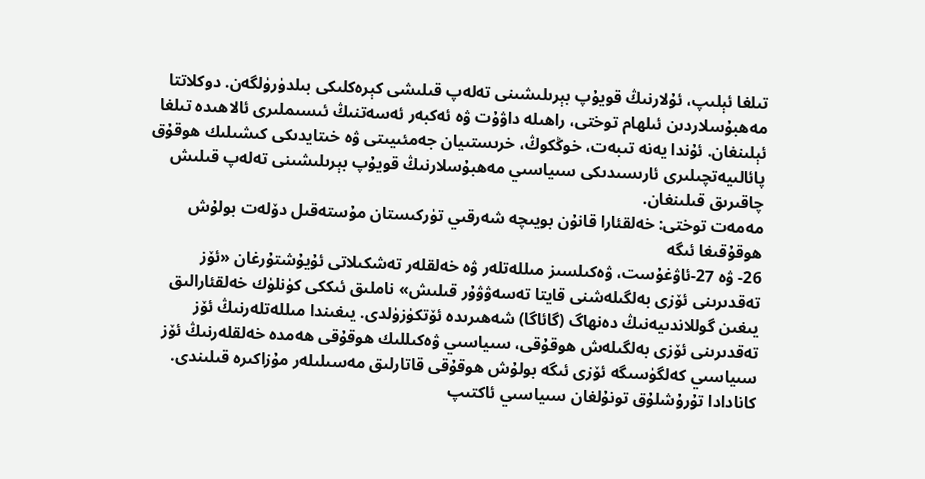تىلغا ئېلىپ، ئۇلارنىڭ قويۇپ بېرىلىشىنى تەلەپ قىلىشى كېرەكلىكى بىلدۈرۈلگەن. دوكلاتتا مەھبۇسلاردىن ئىلھام توختى، راھىلە داۋۇت ۋە ئەكبەر ئەسەتنىڭ ئىسىملىرى ئالاھىدە تىلغا ئېلىنغان. ئۇندا يەنە تىبەت، خوڭكوڭ، خرىستىيان جەمئىيىتى ۋە خىتايدىكى كىشىلىك ھوقۇق پائالىيەتچىلىرى ئارىسىدىكى سىياسىي مەھبۇسلارنىڭ قويۇپ بېرىلىشىنى تەلەپ قىلىش چاقىرىق قىلىنغان.
مەمەت توختى: خەلقئارا قانۇن بويىچە شەرقىي تۈركىستان مۇستەقىل دۆلەت بولۇش ھوقۇقىغا ئىگە
26- ۋە 27-ئاۋغۇست، ۋەكىلسىز مىللەتلەر ۋە خەلقلەر تەشكىلاتى ئۇيۇشتۇرغان «ئۆز تەقدىرىنى ئۆزى بەلگىلەشنى قايتا تەسەۋۋۇر قىلىش» ناملىق ئىككى كۈنلۈك خەلقئارالىق يىغىن گوللاندىيەنىڭ دەنھاگ (گائاگا) شەھىرىدە ئۆتكۈزۈلدى. يىغىندا مىللەتلەرنىڭ ئۆز تەقدىرىنى ئۆزى بەلگىلەش ھوقۇقى، سىياسىي ۋەكىللىك ھوقۇقى ھەمدە خەلقلەرنىڭ ئۆز سىياسىي كەلگۈسىگە ئۆزى ئىگە بولۇش ھوقۇقى قاتارلىق مەسىلىلەر مۇزاكىرە قىلىندى.
كانادادا تۇرۇشلۇق تونۇلغان سىياسىي ئاكتىپ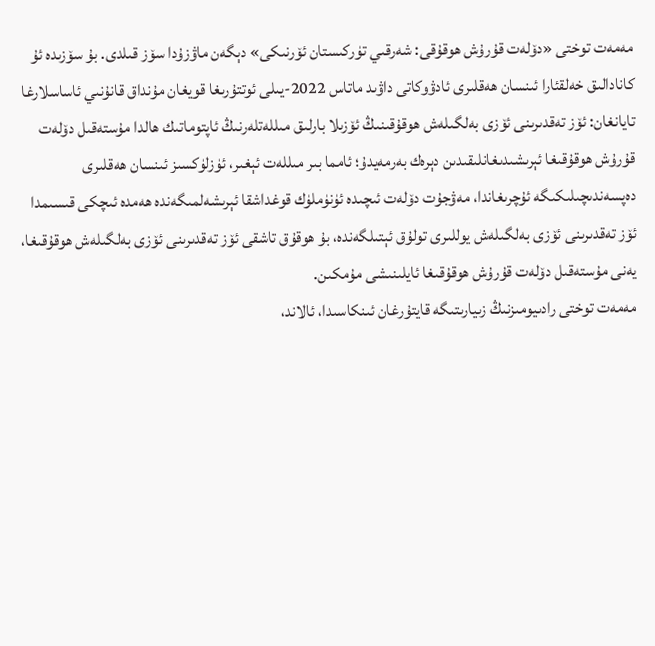مەمەت توختى «دۆلەت قۇرۇش ھوقۇقى: شەرقىي تۈركىستان ئۆرنىكى» دېگەن ماۋزۇدا سۆز قىلدى. بۇ سۆزىدە ئۇ كانادالىق خەلقئارا ئىنسان ھەقلىرى ئادۋوكاتى داۋىد ماتاس 2022-يىلى ئوتتۇرىغا قويغان مۇنداق قانۇنىي ئاساسلارغا تايانغان: ئۆز تەقدىرىنى ئۆزى بەلگىلەش ھوقۇقىنىڭ ئۆزىلا بارلىق مىللەتلەرنىڭ ئاپتوماتىك ھالدا مۇستەقىل دۆلەت قۇرۇش ھوقۇقىغا ئېرىشىدىغانلىقىدىن دېرەك بەرمەيدۇ؛ ئامما بىر مىللەت ئېغىر، ئۈزلۈكسىز ئىنسان ھەقلىرى دەپسەندىچىلىكىگە ئۇچرىغاندا، مەۋجۇت دۆلەت ئىچىدە ئۈنۈملۈك قوغداشقا ئېرىشەلمىگەندە ھەمدە ئىچكى قىسىمدا ئۆز تەقدىرىنى ئۆزى بەلگىلەش يوللىرى تولۇق ئېتىلگەندە، بۇ ھوقۇق تاشقى ئۆز تەقدىرىنى ئۆزى بەلگىلەش ھوقۇقىغا، يەنى مۇستەقىل دۆلەت قۇرۇش ھوقۇقىغا ئايلىنىشى مۇمكىن.
مەمەت توختى رادىيومىزنىڭ زىيارىتىگە قايتۇرغان ئىنكاسىدا، ئالاند،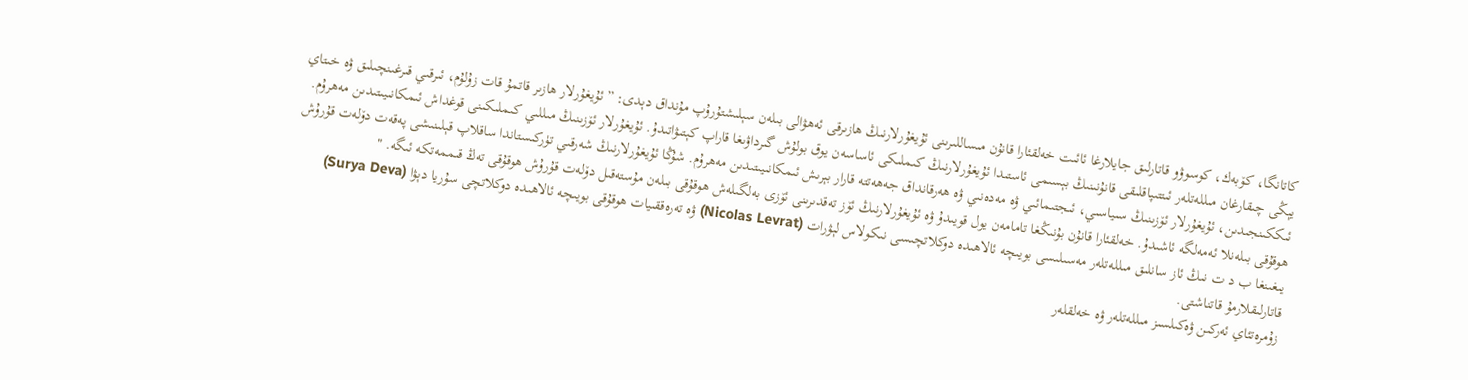كاتانگا، كۆبەك، كوسوۋو قاتارلىق جايلارغا ئائىت خەلقئارا قانۇن مىساللىرىنى ئۇيغۇرلارنىڭ ھازىرقى ئەھۋالى بىلەن سېلىشتۇرۇپ مۇنداق دېدى: ”ئۇيغۇرلار ھازىر قاتمۇ قات زۇلۇم، ئىرقىي قىرغىنچىلىق ۋە خىتاي يېڭى چىقارغان مىللەتلەر ئىتتىپاقلىقى قانۇنىنىڭ بېسىمى ئاستىدا ئۇيغۇرلارنىڭ كىملىكى ئاساسەن يوق بولۇش گىرداۋىغا قاراپ كېتىۋاتىدۇ. ئۇيغۇرلار ئۆزىنىڭ مىللىي كىملىكىنى قوغداش ئىمكانىيىتىدىن مەھرۇم. ئىككىنجىدىن، ئۇيغۇرلار ئۆزىنىڭ سىياسىي، ئىجتىمائىي ۋە مەدەنىي ۋە ھەرقانداق جەھەتتە قارار بېرىش ئىمكانىيىتىدىن مەھرۇم. شۇڭا ئۇيغۇرلارنىڭ شەرقىي تۈركىستاندا ساقلاپ قېلىنىشى پەقەت دۆلەت قۇرۇش ھوقۇقى بىلەنلا ئەمەلگە ئاشىدۇ. خەلقئارا قانۇن بۇنىڭغا تامامەن يول قويىدۇ ۋە ئۇيغۇرلارنىڭ ئۆز تەقدىرىنى ئۆزى بەلگىلەش ھوقۇقى بىلەن مۇستەقىل دۆلەت قۇرۇش ھوقۇقى تەڭ قىممەتكە ئىگە. "
يىغىنغا ب د ت نىڭ ئاز سانلىق مىللەتلەر مەسىلىسى بويىچە ئالاھىدە دوكلاتچىسى نىكولاس لېۋرات (Nicolas Levrat) ۋە تەرەققىيات ھوقۇقى بويىچە ئالاھىدە دوكلاتچى سۇريا دېۋا (Surya Deva) قاتارلىقلارمۇ قاتناشتى.
زۇمرەتئاي ئەركىن ۋەكىلسىز مىللەتلەر ۋە خەلقلەر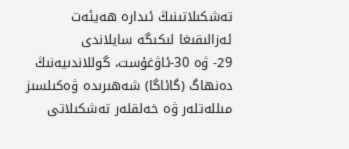تەشكىلاتىنىڭ ئىدارە ھەيئەت ئەزالىقىغا لىكىگە سايلاندى
29- ۋە 30-ئاۋغۇست، گوللاندىيەنىڭ دەنھاگ (گائاگا) شەھىرىدە ۋەكىلسىز مىللەتلەر ۋە خەلقلەر تەشكىلاتى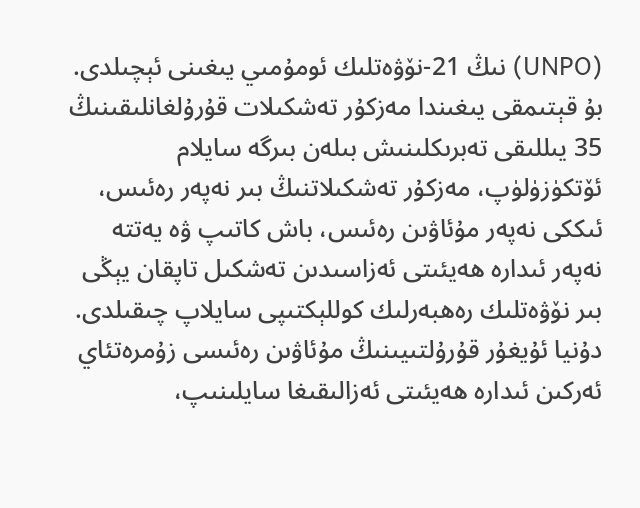(UNPO) نىڭ 21-نۆۋەتلىك ئومۇمىي يىغىنى ئېچىلدى.
بۇ قېتىمقى يىغىندا مەزكۇر تەشكىلات قۇرۇلغانلىقىنىڭ 35 يىللىقى تەبرىكلىنىش بىلەن بىرگە سايلام ئۆتكۈزۈلۈپ، مەزكۇر تەشكىلاتنىڭ بىر نەپەر رەئىس، ئىككى نەپەر مۇئاۋىن رەئىس، باش كاتىپ ۋە يەتتە نەپەر ئىدارە ھەيئىتى ئەزاسىدىن تەشكىل تاپقان يېڭى بىر نۆۋەتلىك رەھبەرلىك كوللېكتىپى سايلاپ چىقىلدى. دۇنيا ئۇيغۇر قۇرۇلتىيىنىڭ مۇئاۋىن رەئىسى زۇمرەتئاي ئەركىن ئىدارە ھەيئىتى ئەزالىقىغا سايلىنىپ،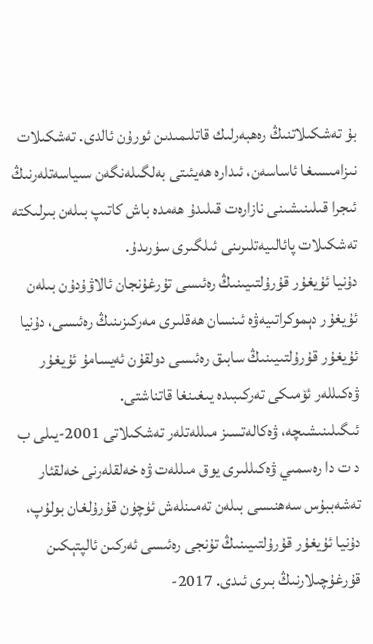بۇ تەشكىلاتنىڭ رەھبەرلىك قاتلىمىدىن ئورۇن ئالدى. تەشكىلات نىزامىسىغا ئاساسەن، ئىدارە ھەيئىتى بەلگىلەنگەن سىياسەتلەرنىڭ ئىجرا قىلىنىشىنى نازارەت قىلىدۇ ھەمدە باش كاتىپ بىلەن بىرلىكتە تەشكىلات پائالىيەتلىرىنى ئىلگىرى سۈرىدۇ.
دۇنيا ئۇيغۇر قۇرۇلتىيىنىڭ رەئىسى تۇرغۇنجان ئالاۋۇدۇن بىلەن ئۇيغۇر دېموكراتىيەۋە ئىنسان ھەقلىرى مەركىزىنىڭ رەئىسى، دۇنيا ئۇيغۇر قۇرۇلتىيىنىڭ سابىق رەئىسى دولقۇن ئەيسامۇ ئۇيغۇر ۋەكىللەر ئۆمىكى تەركىبىدە يىغىنغا قاتناشتى.
ئىگىلىنىشىچە، ۋەكالەتسىز مىللەتلەر تەشكىلاتى 2001-يىلى ب د ت دا رەسمىي ۋەكىللىرى يوق مىللەت ۋە خەلقلەرنى خەلقئار تەشەببۇس سەھنىسى بىلەن تەمىنلەش ئۈچۈن قۇرۇلغان بولۇپ، دۇنيا ئۇيغۇر قۇرۇلتىيىنىڭ تۇنجى رەئىسى ئەركىن ئالپتېكىن قۇرغۇچىلارنىڭ بىرى ئىدى. 2017-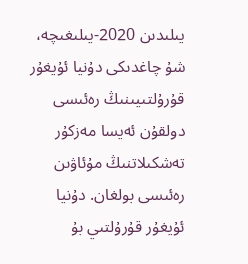يىلىدىن 2020-يىلىغىچە، شۇ چاغدىكى دۇنيا ئۇيغۇر قۇرۇلتىيىنىڭ رەئىسى دولقۇن ئەيسا مەزكۇر تەشكىلاتنىڭ مۇئاۋىن رەئىسى بولغان. دۇنيا ئۇيغۇر قۇرۇلتىي بۇ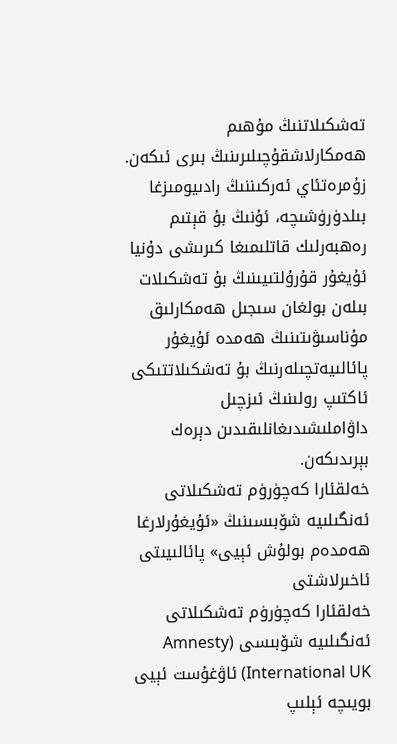تەشكىلاتنىڭ مۇھىم ھەمكارلاشقۇچىلىرىنىڭ بىرى ئىكەن. زۇمرەتئاي ئەركىننىڭ رادىيومىزغا بىلدۈرۈشىچە، ئۇنىڭ بۇ قېتىم رەھبەرلىك قاتلىمىغا كىرىشى دۇنيا ئۇيغۇر قۇرۇلتىيىنىڭ بۇ تەشكىلات بىلەن بولغان سىجىل ھەمكارلىق مۇناسىۋىتىنىڭ ھەمدە ئۇيغۇر پائالىيەتچىلەرنىڭ بۇ تەشكىلاتتىكى ئاكتىپ رولىنىڭ ئىزچىل داۋاملىشىدىغانلىقىدىن دېرەك بېرىدىكەن.
خەلقئارا كەچۈرۈم تەشكىلاتى ئەنگىلىيە شۆبىسىنىڭ «ئۇيغۇرلارغا ھەمدەم بولۇش ئېيى» پائالىيىتى ئاخىرلاشتى
خەلقئارا كەچۈرۈم تەشكىلاتى ئەنگىلىيە شۆبىسى (Amnesty International UK) ئاۋغۇست ئېيى بويىچە ئېلىپ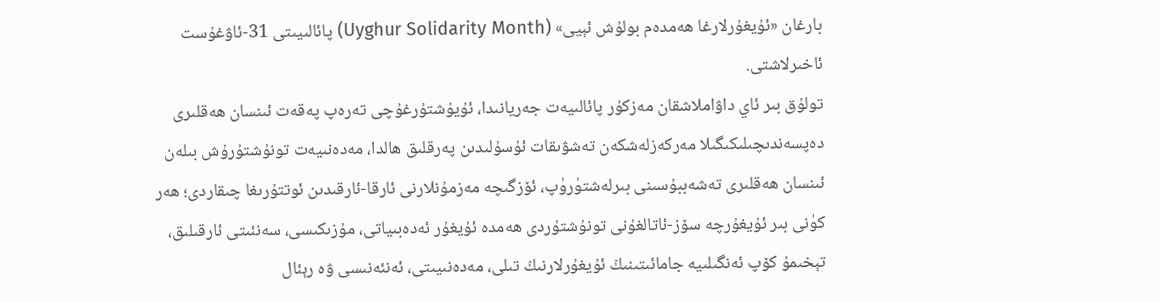بارغان «ئۇيغۇرلارغا ھەمدەم بولۇش ئېيى» (Uyghur Solidarity Month) پائالىيىتى 31-ئاۋغۇست ئاخىرلاشتى.
تولۇق بىر ئاي داۋاملاشقان مەزكۇر پائالىيەت جەريانىدا، ئۇيۇشتۇرغۇچى تەرەپ پەقەت ئىنسان ھەقلىرى دەپسەندىچىلىكىگىلا مەركەزلەشكەن تەشۋىقات ئۇسۇلىدىن پەرقلىق ھالدا، مەدەنىيەت تونۇشتۇرۇش بىلەن ئىنسان ھەقلىرى تەشەببۇسىنى بىرلەشتۈرۈپ، ئۆزگىچە مەزمۇنلارنى ئارقا-ئارقىدىن ئوتتۇرىغا چىقاردى؛ ھەر كۈنى بىر ئۇيغۇرچە سۆز-ئاتالغۇنى تونۇشتۇردى ھەمدە ئۇيغۇر ئەدەبىياتى، مۇزىكىسى، سەنئىتى ئارقىلىق، تېخىمۇ كۆپ ئەنگىلىيە جامائىتىنىڭ ئۇيغۇرلارنىڭ تىلى، مەدەنىيىتى، ئەنئەنىسى ۋە رېئال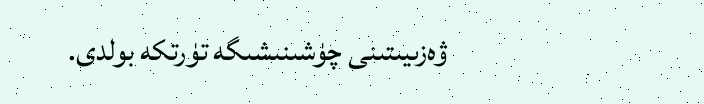ۋەزىيىتىنى چۈشىنىشىگە تۈرتكە بولدى.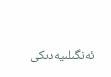ئەنگىلىيەدىكى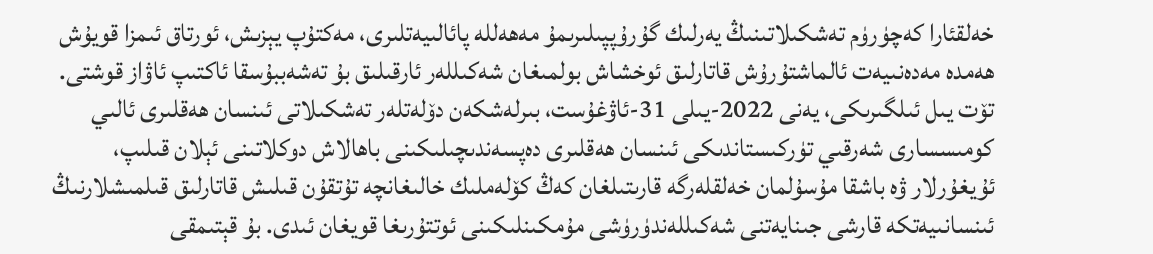خەلقئارا كەچۈرۈم تەشكىلاتىنىڭ يەرلىك گۇرۇپپىلىرىمۇ مەھەللە پائالىيەتلىرى، مەكتۇپ يېزىش، ئورتاق ئىمزا قويۇش ھەمدە مەدەنىيەت ئالماشتۇرۇش قاتارلىق ئوخشاش بولمىغان شەكىللەر ئارقىلىق بۇ تەشەببۇسقا ئاكتىپ ئاۋاز قوشتى.
تۆت يىل ئىلگىرىكى، يەنى 2022-يىلى 31-ئاۋغۇست، بىرلەشكەن دۆلەتلەر تەشكىلاتى ئىنسان ھەقلىرى ئالىي كومىسسارى شەرقىي تۈركىستاندىكى ئىنسان ھەقلىرى دەپسەندىچىلىكىنى باھالاش دوكلاتىنى ئېلان قىلىپ، ئۇيغۇرلار ۋە باشقا مۇسۇلمان خەلقلەرگە قارىتىلغان كەڭ كۆلەملىك خالىغانچە تۇتقۇن قىلىش قاتارلىق قىلمىشلارنىڭ ئىنسانىيەتكە قارشى جىنايەتنى شەكىللەندۈرۈشى مۇمكىنلىكىنى ئوتتۇرىغا قويغان ئىدى. بۇ قېتىمقى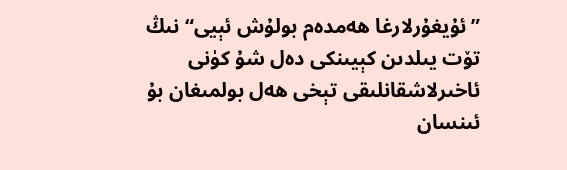”ئۇيغۇرلارغا ھەمدەم بولۇش ئېيى“نىڭ تۆت يىلدىن كېيىنكى دەل شۇ كۈنى ئاخىرلاشقانلىقى تېخى ھەل بولمىغان بۇ ئىنسان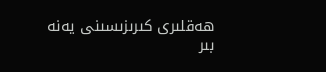ھەقلىرى كىرىزىسىنى يەنە بىر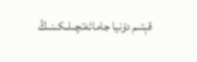قېتىم دۇنيا جامائەتچىلىكىنىڭ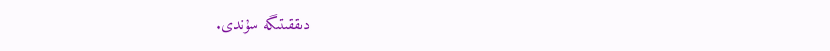دىققىتىگە سۇندى.